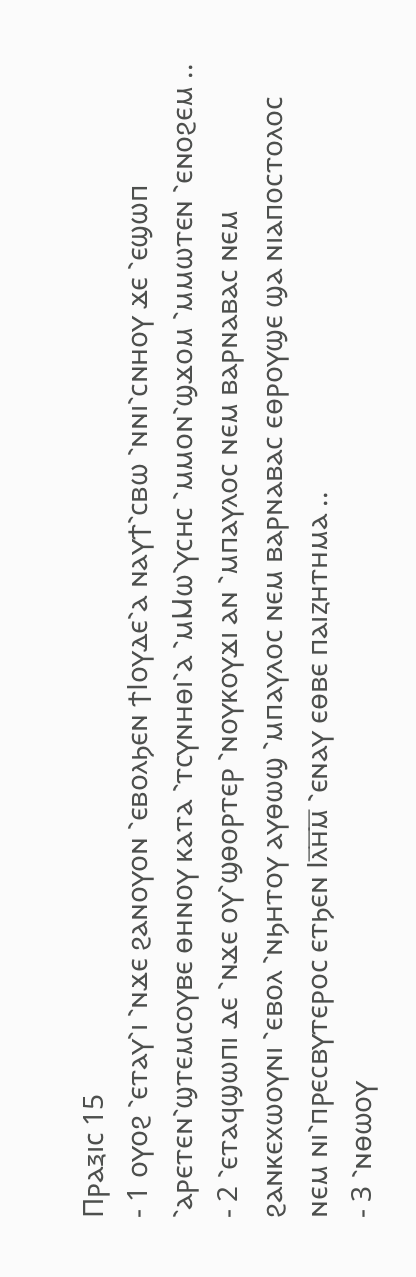Ⲡⲣⲁⲝⲓⲥ 15
- 1 ⲟⲩⲟϩ ⳿ⲉⲧⲁⲩ⳿ⲓ ⳿ⲛϫⲉ ϩⲁⲛⲟⲩⲟⲛ ⳿ⲉⲃⲟⲗϧⲉⲛ ϯⲒⲟⲩⲇⲉ⳿ⲁ ⲛⲁⲩϯ⳿ⲥⲃⲱ ⳿ⲛⲛⲓ⳿ⲥⲛⲏⲟⲩ ϫⲉ ⳿ⲉϣⲱⲡ ⳿ⲁⲣⲉⲧⲉⲛ⳿ϣⲧⲉⲙⲥⲟⲩⲃⲉ ⲑⲏⲛⲟⲩ ⲕⲁⲧⲁ ⳿ⲧⲥⲩⲛⲏⲑⲓ⳿ⲁ ⳿ⲙⲘⲱ⳿ⲩⲥⲏⲥ ⳿ⲙⲙⲟⲛ⳿ϣϫⲟⲙ ⳿ⲙⲙⲱⲧⲉⲛ ⳿ⲉⲛⲟϩⲉⲙ ..
- 2 ⳿ⲉⲧⲁϥϣⲱⲡⲓ ⲇⲉ ⳿ⲛϫⲉ ⲟⲩ⳿ϣⲑⲟⲣⲧⲉⲣ ⳿ⲛⲟⲩⲕⲟⲩϫⲓ ⲁⲛ ⳿ⲙⲡⲁⲩⲗⲟⲥ ⲛⲉⲙ ⲃⲁⲣⲛⲁⲃⲁⲥ ⲛⲉⲙ ϩⲁⲛⲕⲉⲭⲱⲟⲩⲛⲓ ⳿ⲉⲃⲟⲗ ⳿ⲛϧⲏⲧⲟⲩ ⲁⲩⲑⲱϣ ⳿ⲙⲡⲁⲩⲗⲟⲥ ⲛⲉⲙ ⲃⲁⲣⲛⲁⲃⲁⲥ ⲉⲑⲣⲟⲩϣⲉ ϣⲁ ⲛⲓⲁⲡⲟⲥⲧⲟⲗⲟⲥ ⲛⲉⲙ ⲛⲓ⳿ⲡⲣⲉⲥⲃⲩⲧⲉⲣⲟⲥ ⲉⲧϧⲉⲛ Ⲓⲗ̅ⲏ̅ⲙ̅ ⳿ⲉⲛⲁⲩ ⲉⲑⲃⲉ ⲡⲁⲓⲍⲏⲧⲏⲙⲁ ..
- 3 ⳿ⲛⲑⲱⲟⲩ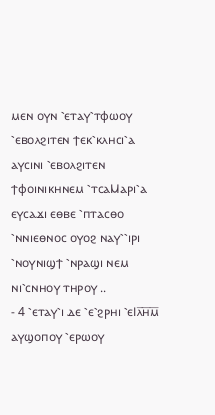ⲙⲉⲛ ⲟⲩⲛ ⳿ⲉⲧⲁⲩ⳿ⲧⲫⲱⲟⲩ ⳿ⲉⲃⲟⲗϩⲓⲧⲉⲛ ϯⲉⲕ⳿ⲕⲗⲏⲥⲓ⳿ⲁ ⲁⲩⲥⲓⲛⲓ ⳿ⲉⲃⲟⲗϩⲓⲧⲉⲛ ϯⲫⲟⲓⲛⲓⲕⲏⲛⲉⲙ ⳿ⲧⲥⲁⲘⲁⲣⲓ⳿ⲁ ⲉⲩⲥⲁϫⲓ ⲉⲑⲃⲉ ⳿ⲡⲧⲁⲥⲑⲟ ⳿ⲛⲛⲓⲉⲑⲛⲟⲥ ⲟⲩⲟϩ ⲛⲁⲩ⳿⳿ⲓⲣⲓ ⳿ⲛⲟⲩⲛⲓϣϯ ⳿ⲛⲣⲁϣⲓ ⲛⲉⲙ ⲛⲓ⳿ⲥⲛⲏⲟⲩ ⲧⲏⲣⲟⲩ ..
- 4 ⳿ⲉⲧⲁⲩ⳿ⲓ ⲇⲉ ⳿ⲉ⳿ϩⲣⲏⲓ ⳿ⲉⲒⲗ̅ⲏ̅ⲙ̅ ⲁⲩϣⲟⲡⲟⲩ ⳿ⲉⲣⲱⲟⲩ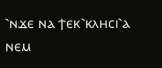⳿ⲛϫⲉ ⲛⲁ ϯⲉⲕ⳿ⲕⲗⲏⲥⲓ⳿ⲁ ⲛⲉⲙ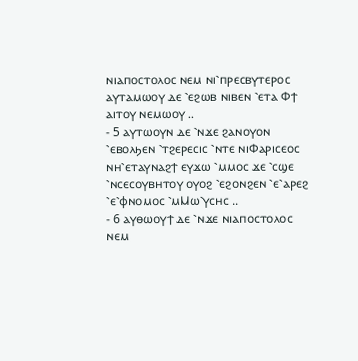ⲛⲓⲁⲡⲟⲥⲧⲟⲗⲟⲥ ⲛⲉⲙ ⲛⲓ⳿ⲡⲣⲉⲥⲃⲩⲧⲉⲣⲟⲥ ⲁⲩⲧⲁⲙⲱⲟⲩ ⲇⲉ ⳿ⲉϩⲱⲃ ⲛⲓⲃⲉⲛ ⳿ⲉⲧⲁ Ⲫϯ ⲁⲓⲧⲟⲩ ⲛⲉⲙⲱⲟⲩ ..
- 5 ⲁⲩⲧⲱⲟⲩⲛ ⲇⲉ ⳿ⲛϫⲉ ϩⲁⲛⲟⲩⲟⲛ ⳿ⲉⲃⲟⲗϧⲉⲛ ⳿ⲧϩⲉⲣⲉⲥⲓⲥ ⳿ⲛⲧⲉ ⲛⲓⲪⲁⲣⲓⲥⲉⲟⲥ ⲛⲏ⳿ⲉⲧⲁⲩⲛⲁϩϯ ⲉⲩϫⲱ ⳿ⲙⲙⲟⲥ ϫⲉ ⳿ⲥϣⲉ ⳿ⲛⲥⲉⲥⲟⲩⲃⲏⲧⲟⲩ ⲟⲩⲟϩ ⳿ⲉϩⲟⲛϩⲉⲛ ⳿ⲉ⳿ⲁⲣⲉϩ ⳿ⲉ⳿ⲫⲛⲟⲙⲟⲥ ⳿ⲙⲘⲱ⳿ⲩⲥⲏⲥ ..
- 6 ⲁⲩⲑⲱⲟⲩϯ ⲇⲉ ⳿ⲛϫⲉ ⲛⲓⲁⲡⲟⲥⲧⲟⲗⲟⲥ ⲛⲉⲙ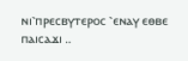ⲛⲓ⳿ⲡⲣⲉⲥⲃⲩⲧⲉⲣⲟⲥ ⳿ⲉⲛⲁⲩ ⲉⲑⲃⲉ ⲡⲁⲓⲥⲁϫⲓ ..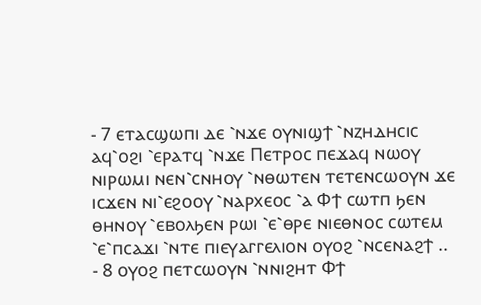- 7 ⲉⲧⲁⲥϣⲱⲡⲓ ⲇⲉ ⳿ⲛϫⲉ ⲟⲩⲛⲓϣϯ ⳿ⲛⲍⲏⲇⲏⲥⲓⲥ ⲁϥ⳿ⲟϩⲓ ⳿ⲉⲣⲁⲧϥ ⳿ⲛϫⲉ Ⲡⲉⲧⲣⲟⲥ ⲡⲉϫⲁϥ ⲛⲱⲟⲩ ⲛⲓⲣⲱⲙⲓ ⲛⲉⲛ⳿ⲥⲛⲏⲟⲩ ⳿ⲛⲑⲱⲧⲉⲛ ⲧⲉⲧⲉⲛⲥⲱⲟⲩⲛ ϫⲉ ⲓⲥϫⲉⲛ ⲛⲓ⳿ⲉϩⲟⲟⲩ ⳿ⲛⲁⲣⲭⲉⲟⲥ ⳿ⲁ Ⲫϯ ⲥⲱⲧⲡ ϧⲉⲛ ⲑⲏⲛⲟⲩ ⳿ⲉⲃⲟⲗϧⲉⲛ ⲣⲱⲓ ⳿ⲉ⳿ⲑⲣⲉ ⲛⲓⲉⲑⲛⲟⲥ ⲥⲱⲧⲉⲙ ⳿ⲉ⳿ⲡⲥⲁϫⲓ ⳿ⲛⲧⲉ ⲡⲓⲉⲩⲁⲅⲅⲉⲗⲓⲟⲛ ⲟⲩⲟϩ ⳿ⲛⲥⲉⲛⲁϩϯ ..
- 8 ⲟⲩⲟϩ ⲡⲉⲧⲥⲱⲟⲩⲛ ⳿ⲛⲛⲓϩⲏⲧ Ⲫϯ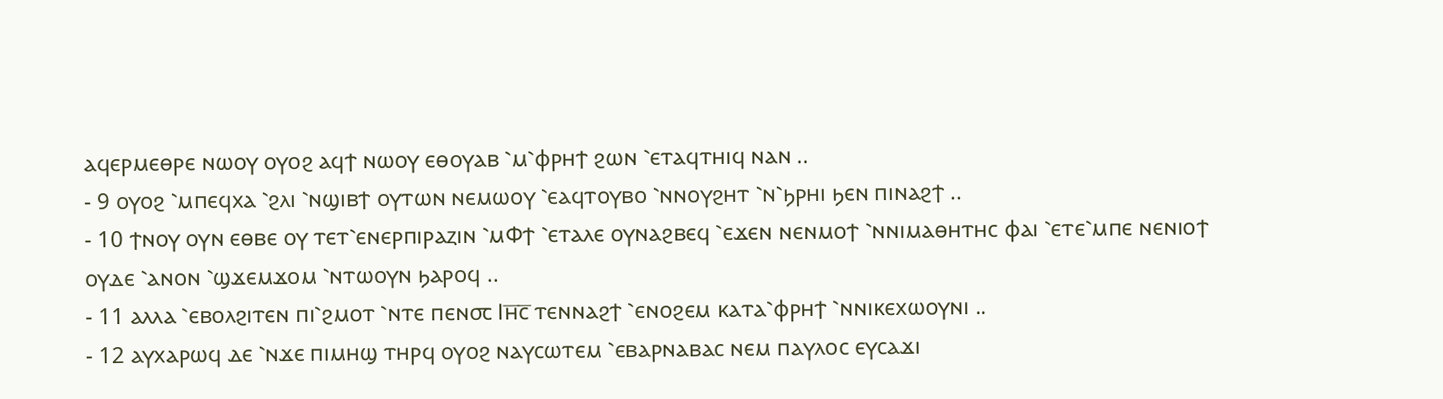ⲁϥⲉⲣⲙⲉⲑⲣⲉ ⲛⲱⲟⲩ ⲟⲩⲟϩ ⲁϥϯ ⲛⲱⲟⲩ ⲉⲑⲟⲩⲁⲃ ⳿ⲙ⳿ⲫⲣⲏϯ ϩⲱⲛ ⳿ⲉⲧⲁϥⲧⲏⲓϥ ⲛⲁⲛ ..
- 9 ⲟⲩⲟϩ ⳿ⲙⲡⲉϥⲭⲁ ⳿ϩⲗⲓ ⳿ⲛϣⲓⲃϯ ⲟⲩⲧⲱⲛ ⲛⲉⲙⲱⲟⲩ ⳿ⲉⲁϥⲧⲟⲩⲃⲟ ⳿ⲛⲛⲟⲩϩⲏⲧ ⳿ⲛ⳿ϧⲣⲏⲓ ϧⲉⲛ ⲡⲓⲛⲁϩϯ ..
- 10 ϯⲛⲟⲩ ⲟⲩⲛ ⲉⲑⲃⲉ ⲟⲩ ⲧⲉⲧ⳿ⲉⲛⲉⲣⲡⲓⲣⲁⲍⲓⲛ ⳿ⲙⲪϯ ⳿ⲉⲧⲁⲗⲉ ⲟⲩⲛⲁϩⲃⲉϥ ⳿ⲉϫⲉⲛ ⲛⲉⲛⲙⲟϯ ⳿ⲛⲛⲓⲙⲁⲑⲏⲧⲏⲥ ⲫⲁⲓ ⳿ⲉⲧⲉ⳿ⲙⲡⲉ ⲛⲉⲛⲓⲟϯ ⲟⲩⲇⲉ ⳿ⲁⲛⲟⲛ ⳿ϣϫⲉⲙϫⲟⲙ ⳿ⲛⲧⲱⲟⲩⲛ ϧⲁⲣⲟϥ ..
- 11 ⲁⲗⲗⲁ ⳿ⲉⲃⲟⲗϩⲓⲧⲉⲛ ⲡⲓ⳿ϩⲙⲟⲧ ⳿ⲛⲧⲉ ⲡⲉⲛ⳪ Ⲓⲏ̅ⲥ̅ ⲧⲉⲛⲛⲁϩϯ ⳿ⲉⲛⲟϩⲉⲙ ⲕⲁⲧⲁ⳿ⲫⲣⲏϯ ⳿ⲛⲛⲓⲕⲉⲭⲱⲟⲩⲛⲓ ..
- 12 ⲁⲩⲭⲁⲣⲱϥ ⲇⲉ ⳿ⲛϫⲉ ⲡⲓⲙⲏϣ ⲧⲏⲣϥ ⲟⲩⲟϩ ⲛⲁⲩⲥⲱⲧⲉⲙ ⳿ⲉⲃⲁⲣⲛⲁⲃⲁⲥ ⲛⲉⲙ ⲡⲁⲩⲗⲟⲥ ⲉⲩⲥⲁϫⲓ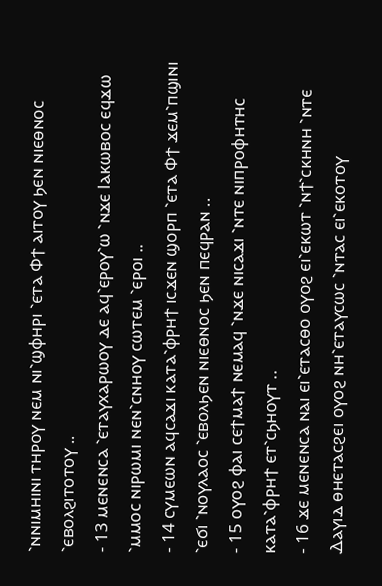⳿ⲛⲛⲓⲙⲏⲓⲛⲓ ⲧⲏⲣⲟⲩ ⲛⲉⲙ ⲛⲓ⳿ϣⲫⲏⲣⲓ ⳿ⲉⲧⲁ Ⲫϯ ⲁⲓⲧⲟⲩ ϧⲉⲛ ⲛⲓⲉⲑⲛⲟⲥ ⳿ⲉⲃⲟⲗϩⲓⲧⲟⲧⲟⲩ ..
- 13 ⲙⲉⲛⲉⲛⲥⲁ ⳿ⲉⲧⲁⲩⲭⲁⲣⲱⲟⲩ ⲇⲉ ⲁϥ⳿ⲉⲣⲟⲩ⳿ⲱ ⳿ⲛϫⲉ Ⲓⲁⲕⲱⲃⲟⲥ ⲉϥϫⲱ ⳿ⲙⲙⲟⲥ ⲛⲓⲣⲱⲙⲓ ⲛⲉⲛ⳿ⲥⲛⲏⲟⲩ ⲥⲱⲧⲉⲙ ⳿ⲉⲣⲟⲓ ..
- 14 ⲥⲩⲙⲉⲱⲛ ⲁϥⲥⲁϫⲓ ⲕⲁⲧⲁ⳿ⲫⲣⲏϯ ⲓⲥϫⲉⲛ ϣⲟⲣⲡ ⳿ⲉⲧⲁ Ⲫϯ ϫⲉⲙ⳿ⲡϣⲓⲛⲓ ⳿ⲉϭⲓ ⳿ⲛⲟⲩⲗⲁⲟⲥ ⳿ⲉⲃⲟⲗϧⲉⲛ ⲛⲓⲉⲑⲛⲟⲥ ϧⲉⲛ ⲡⲉϥⲣⲁⲛ ..
- 15 ⲟⲩⲟϩ ⲫⲁⲓ ⲥⲉϯⲙⲁϯ ⲛⲉⲙⲁϥ ⳿ⲛϫⲉ ⲛⲓⲥⲁϫⲓ ⳿ⲛⲧⲉ ⲛⲓⲡⲣⲟⲫⲏⲧⲏⲥ ⲕⲁⲧⲁ⳿ⲫⲣⲏϯ ⲉⲧ⳿ⲥϧⲏⲟⲩⲧ ..
- 16 ϫⲉ ⲙⲉⲛⲉⲛⲥⲁ ⲛⲁⲓ ⲉⲓ⳿ⲉⲧⲁⲥⲑⲟ ⲟⲩⲟϩ ⲉⲓ⳿ⲉⲕⲱⲧ ⳿ⲛϯ⳿ⲥⲕⲏⲛⲏ ⳿ⲛⲧⲉ Ⲇⲁⲩⲓⲇ ⲑⲏⲉⲧⲁⲥϩⲉⲓ ⲟⲩⲟϩ ⲛⲏ⳿ⲉⲧⲁⲩⲥⲱⲥ ⳿ⲛⲧⲁⲥ ⲉⲓ⳿ⲉⲕⲟⲧⲟⲩ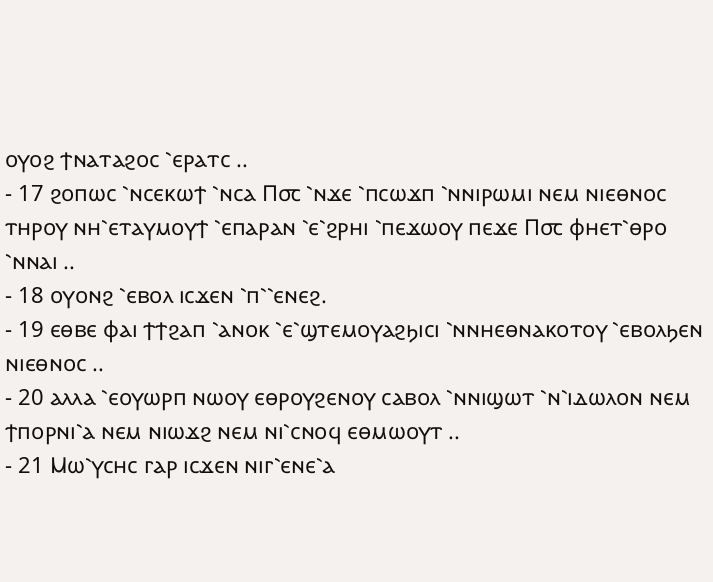ⲟⲩⲟϩ ϯⲛⲁⲧⲁϩⲟⲥ ⳿ⲉⲣⲁⲧⲥ ..
- 17 ϩⲟⲡⲱⲥ ⳿ⲛⲥⲉⲕⲱϯ ⳿ⲛⲥⲁ Ⲡ⳪ ⳿ⲛϫⲉ ⳿ⲡⲥⲱϫⲡ ⳿ⲛⲛⲓⲣⲱⲙⲓ ⲛⲉⲙ ⲛⲓⲉⲑⲛⲟⲥ ⲧⲏⲣⲟⲩ ⲛⲏ⳿ⲉⲧⲁⲩⲙⲟⲩϯ ⳿ⲉⲡⲁⲣⲁⲛ ⳿ⲉ⳿ϩⲣⲏⲓ ⳿ⲡⲉϫⲱⲟⲩ ⲡⲉϫⲉ Ⲡ⳪ ⲫⲏⲉⲧ⳿ⲑⲣⲟ ⳿ⲛⲛⲁⲓ ..
- 18 ⲟⲩⲟⲛϩ ⳿ⲉⲃⲟⲗ ⲓⲥϫⲉⲛ ⳿ⲡ⳿⳿ⲉⲛⲉϩ.
- 19 ⲉⲑⲃⲉ ⲫⲁⲓ ϯϯϩⲁⲡ ⳿ⲁⲛⲟⲕ ⳿ⲉ⳿ϣⲧⲉⲙⲟⲩⲁϩϧⲓⲥⲓ ⳿ⲛⲛⲏⲉⲑⲛⲁⲕⲟⲧⲟⲩ ⳿ⲉⲃⲟⲗϧⲉⲛ ⲛⲓⲉⲑⲛⲟⲥ ..
- 20 ⲁⲗⲗⲁ ⳿ⲉⲟⲩⲱⲣⲡ ⲛⲱⲟⲩ ⲉⲑⲣⲟⲩϩⲉⲛⲟⲩ ⲥⲁⲃⲟⲗ ⳿ⲛⲛⲓϣⲱⲧ ⳿ⲛ⳿ⲓⲇⲱⲗⲟⲛ ⲛⲉⲙ ϯⲡⲟⲣⲛⲓ⳿ⲁ ⲛⲉⲙ ⲛⲓⲱϫϩ ⲛⲉⲙ ⲛⲓ⳿ⲥⲛⲟϥ ⲉⲑⲙⲱⲟⲩⲧ ..
- 21 Ⲙⲱ⳿ⲩⲥⲏⲥ ⲅⲁⲣ ⲓⲥϫⲉⲛ ⲛⲓⲅ⳿ⲉⲛⲉ⳿ⲁ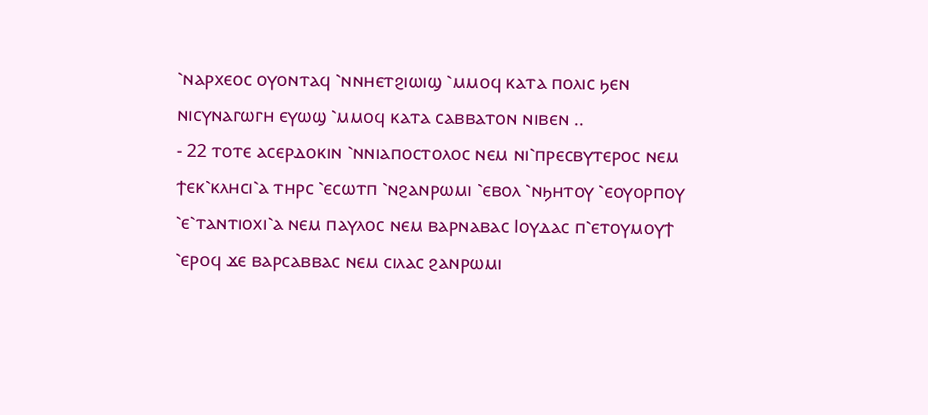⳿ⲛⲁⲣⲭⲉⲟⲥ ⲟⲩⲟⲛⲧⲁϥ ⳿ⲛⲛⲏⲉⲧϩⲓⲱⲓϣ ⳿ⲙⲙⲟϥ ⲕⲁⲧⲁ ⲡⲟⲗⲓⲥ ϧⲉⲛ ⲛⲓⲥⲩⲛⲁⲅⲱⲅⲏ ⲉⲩⲱϣ ⳿ⲙⲙⲟϥ ⲕⲁⲧⲁ ⲥⲁⲃⲃⲁⲧⲟⲛ ⲛⲓⲃⲉⲛ ..
- 22 ⲧⲟⲧⲉ ⲁⲥⲉⲣⲇⲟⲕⲓⲛ ⳿ⲛⲛⲓⲁⲡⲟⲥⲧⲟⲗⲟⲥ ⲛⲉⲙ ⲛⲓ⳿ⲡⲣⲉⲥⲃⲩⲧⲉⲣⲟⲥ ⲛⲉⲙ ϯⲉⲕ⳿ⲕⲗⲏⲥⲓ⳿ⲁ ⲧⲏⲣⲥ ⳿ⲉⲥⲱⲧⲡ ⳿ⲛϩⲁⲛⲣⲱⲙⲓ ⳿ⲉⲃⲟⲗ ⳿ⲛϧⲏⲧⲟⲩ ⳿ⲉⲟⲩⲟⲣⲡⲟⲩ ⳿ⲉ⳿ⲧⲁⲛⲧⲓⲟⲭⲓ⳿ⲁ ⲛⲉⲙ ⲡⲁⲩⲗⲟⲥ ⲛⲉⲙ ⲃⲁⲣⲛⲁⲃⲁⲥ Ⲓⲟⲩⲇⲁⲥ ⲡ⳿ⲉⲧⲟⲩⲙⲟⲩϯ ⳿ⲉⲣⲟϥ ϫⲉ ⲃⲁⲣⲥⲁⲃⲃⲁⲥ ⲛⲉⲙ ⲥⲓⲗⲁⲥ ϩⲁⲛⲣⲱⲙⲓ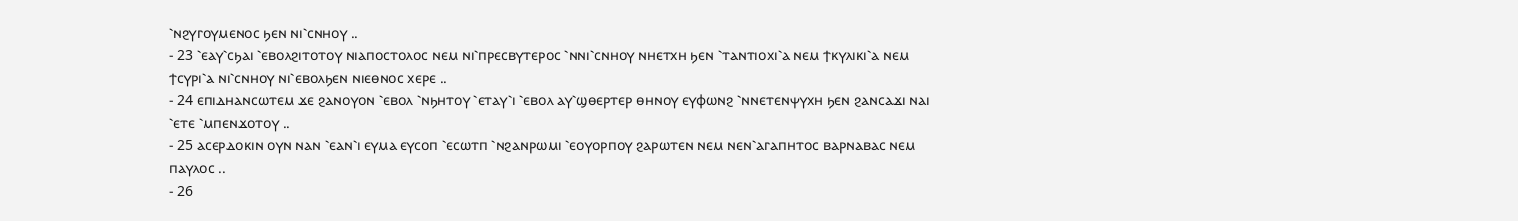⳿ⲛϩⲩⲅⲟⲩⲙⲉⲛⲟⲥ ϧⲉⲛ ⲛⲓ⳿ⲥⲛⲏⲟⲩ ..
- 23 ⳿ⲉⲁⲩ⳿ⲥϧⲁⲓ ⳿ⲉⲃⲟⲗϩⲓⲧⲟⲧⲟⲩ ⲛⲓⲁⲡⲟⲥⲧⲟⲗⲟⲥ ⲛⲉⲙ ⲛⲓ⳿ⲡⲣⲉⲥⲃⲩⲧⲉⲣⲟⲥ ⳿ⲛⲛⲓ⳿ⲥⲛⲏⲟⲩ ⲛⲏⲉⲧⲭⲏ ϧⲉⲛ ⳿ⲧⲁⲛⲧⲓⲟⲭⲓ⳿ⲁ ⲛⲉⲙ ϯⲕⲩⲗⲓⲕⲓ⳿ⲁ ⲛⲉⲙ ϯⲥⲩⲣⲓ⳿ⲁ ⲛⲓ⳿ⲥⲛⲏⲟⲩ ⲛⲓ⳿ⲉⲃⲟⲗϧⲉⲛ ⲛⲓⲉⲑⲛⲟⲥ ⲭⲉⲣⲉ ..
- 24 ⲉⲡⲓⲇⲏⲁⲛⲥⲱⲧⲉⲙ ϫⲉ ϩⲁⲛⲟⲩⲟⲛ ⳿ⲉⲃⲟⲗ ⳿ⲛϧⲏⲧⲟⲩ ⳿ⲉⲧⲁⲩ⳿ⲓ ⳿ⲉⲃⲟⲗ ⲁⲩ⳿ϣⲑⲉⲣⲧⲉⲣ ⲑⲏⲛⲟⲩ ⲉⲩⲫⲱⲛϩ ⳿ⲛⲛⲉⲧⲉⲛⲯⲩⲭⲏ ϧⲉⲛ ϩⲁⲛⲥⲁϫⲓ ⲛⲁⲓ ⳿ⲉⲧⲉ ⳿ⲙⲡⲉⲛϫⲟⲧⲟⲩ ..
- 25 ⲁⲥⲉⲣⲇⲟⲕⲓⲛ ⲟⲩⲛ ⲛⲁⲛ ⳿ⲉⲁⲛ⳿ⲓ ⲉⲩⲙⲁ ⲉⲩⲥⲟⲡ ⳿ⲉⲥⲱⲧⲡ ⳿ⲛϩⲁⲛⲣⲱⲙⲓ ⳿ⲉⲟⲩⲟⲣⲡⲟⲩ ϩⲁⲣⲱⲧⲉⲛ ⲛⲉⲙ ⲛⲉⲛ⳿ⲁⲅⲁⲡⲏⲧⲟⲥ ⲃⲁⲣⲛⲁⲃⲁⲥ ⲛⲉⲙ ⲡⲁⲩⲗⲟⲥ ..
- 26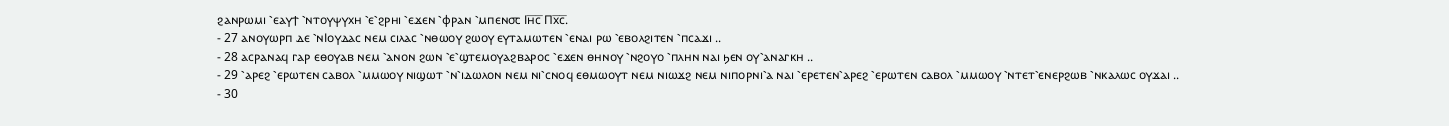ϩⲁⲛⲣⲱⲙⲓ ⳿ⲉⲁⲩϯ ⳿ⲛⲧⲟⲩⲯⲩⲭⲏ ⳿ⲉ⳿ϩⲣⲏⲓ ⳿ⲉϫⲉⲛ ⳿ⲫⲣⲁⲛ ⳿ⲙⲡⲉⲛ⳪ Ⲓⲏ̅ⲥ̅ Ⲡⲭ̅ⲥ̅.
- 27 ⲁⲛⲟⲩⲱⲣⲡ ⲇⲉ ⳿ⲛⲒⲟⲩⲇⲁⲥ ⲛⲉⲙ ⲥⲓⲗⲁⲥ ⳿ⲛⲑⲱⲟⲩ ϩⲱⲟⲩ ⲉⲩⲧⲁⲙⲱⲧⲉⲛ ⳿ⲉⲛⲁⲓ ⲣⲱ ⳿ⲉⲃⲟⲗϩⲓⲧⲉⲛ ⳿ⲡⲥⲁϫⲓ ..
- 28 ⲁⲥⲣⲁⲛⲁϥ ⲅⲁⲣ ⲉⲑⲟⲩⲁⲃ ⲛⲉⲙ ⳿ⲁⲛⲟⲛ ϩⲱⲛ ⳿ⲉ⳿ϣⲧⲉⲙⲟⲩⲁϩⲃⲁⲣⲟⲥ ⳿ⲉϫⲉⲛ ⲑⲏⲛⲟⲩ ⳿ⲛϩⲟⲩⲟ ⳿ⲡⲗⲏⲛ ⲛⲁⲓ ϧⲉⲛ ⲟⲩ⳿ⲁⲛⲁⲅⲕⲏ ..
- 29 ⳿ⲁⲣⲉϩ ⳿ⲉⲣⲱⲧⲉⲛ ⲥⲁⲃⲟⲗ ⳿ⲙⲙⲱⲟⲩ ⲛⲓϣⲱⲧ ⳿ⲛ⳿ⲓⲇⲱⲗⲟⲛ ⲛⲉⲙ ⲛⲓ⳿ⲥⲛⲟϥ ⲉⲑⲙⲱⲟⲩⲧ ⲛⲉⲙ ⲛⲓⲱϫϩ ⲛⲉⲙ ⲛⲓⲡⲟⲣⲛⲓ⳿ⲁ ⲛⲁⲓ ⳿ⲉⲣⲉⲧⲉⲛ⳿ⲁⲣⲉϩ ⳿ⲉⲣⲱⲧⲉⲛ ⲥⲁⲃⲟⲗ ⳿ⲙⲙⲱⲟⲩ ⳿ⲛⲧⲉⲧ⳿ⲉⲛⲉⲣϩⲱⲃ ⳿ⲛⲕⲁⲗⲱⲥ ⲟⲩϫⲁⲓ ..
- 30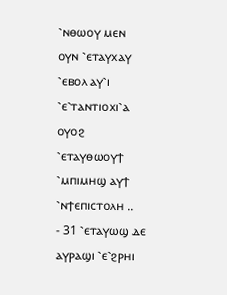⳿ⲛⲑⲱⲟⲩ ⲙⲉⲛ ⲟⲩⲛ ⳿ⲉⲧⲁⲩⲭⲁⲩ ⳿ⲉⲃⲟⲗ ⲁⲩ⳿ⲓ ⳿ⲉ⳿ⲧⲁⲛⲧⲓⲟⲭⲓ⳿ⲁ ⲟⲩⲟϩ ⳿ⲉⲧⲁⲩⲑⲱⲟⲩϯ ⳿ⲙⲡⲓⲙⲏϣ ⲁⲩϯ ⳿ⲛϯⲉⲡⲓⲥⲧⲟⲗⲏ ..
- 31 ⳿ⲉⲧⲁⲩⲱϣ ⲇⲉ ⲁⲩⲣⲁϣⲓ ⳿ⲉ⳿ϩⲣⲏⲓ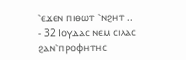⳿ⲉϫⲉⲛ ⲡⲓⲑⲱⲧ ⳿ⲛϩⲏⲧ ..
- 32 Ⲓⲟⲩⲇⲁⲥ ⲛⲉⲙ ⲥⲓⲗⲁⲥ ϩⲁⲛ⳿ⲡⲣⲟⲫⲏⲧⲏⲥ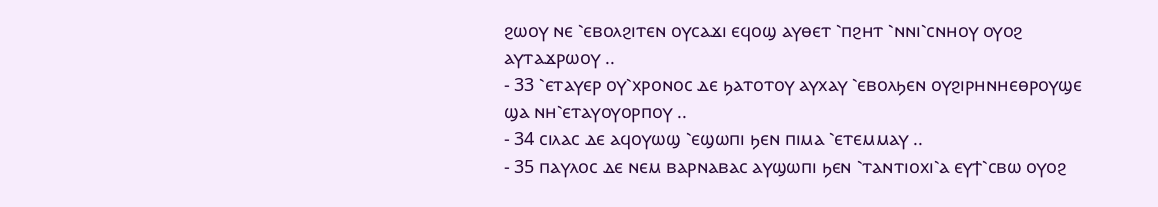ϩⲱⲟⲩ ⲛⲉ ⳿ⲉⲃⲟⲗϩⲓⲧⲉⲛ ⲟⲩⲥⲁϫⲓ ⲉϥⲟϣ ⲁⲩⲑⲉⲧ ⳿ⲡϩⲏⲧ ⳿ⲛⲛⲓ⳿ⲥⲛⲏⲟⲩ ⲟⲩⲟϩ ⲁⲩⲧⲁϫⲣⲱⲟⲩ ..
- 33 ⳿ⲉⲧⲁⲩⲉⲣ ⲟⲩ⳿ⲭⲣⲟⲛⲟⲥ ⲇⲉ ϧⲁⲧⲟⲧⲟⲩ ⲁⲩⲭⲁⲩ ⳿ⲉⲃⲟⲗϧⲉⲛ ⲟⲩϩⲓⲣⲏⲛⲏⲉⲑⲣⲟⲩϣⲉ ϣⲁ ⲛⲏ⳿ⲉⲧⲁⲩⲟⲩⲟⲣⲡⲟⲩ ..
- 34 ⲥⲓⲗⲁⲥ ⲇⲉ ⲁϥⲟⲩⲱϣ ⳿ⲉϣⲱⲡⲓ ϧⲉⲛ ⲡⲓⲙⲁ ⳿ⲉⲧⲉⲙⲙⲁⲩ ..
- 35 ⲡⲁⲩⲗⲟⲥ ⲇⲉ ⲛⲉⲙ ⲃⲁⲣⲛⲁⲃⲁⲥ ⲁⲩϣⲱⲡⲓ ϧⲉⲛ ⳿ⲧⲁⲛⲧⲓⲟⲭⲓ⳿ⲁ ⲉⲩϯ⳿ⲥⲃⲱ ⲟⲩⲟϩ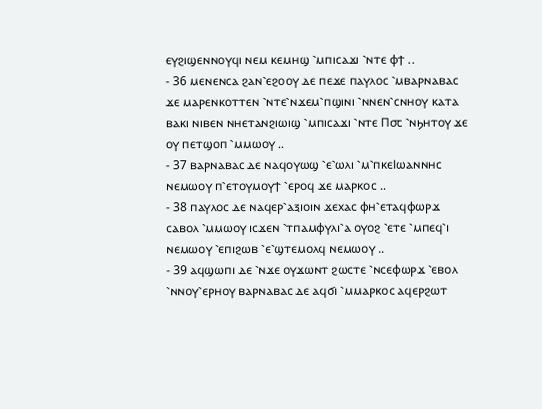ⲉⲩϩⲓϣⲉⲛⲛⲟⲩϥⲓ ⲛⲉⲙ ⲕⲉⲙⲏϣ ⳿ⲙⲡⲓⲥⲁϫⲓ ⳿ⲛⲧⲉ ⲫϯ ..
- 36 ⲙⲉⲛⲉⲛⲥⲁ ϩⲁⲛ⳿ⲉϩⲟⲟⲩ ⲇⲉ ⲡⲉϫⲉ ⲡⲁⲩⲗⲟⲥ ⳿ⲙⲃⲁⲣⲛⲁⲃⲁⲥ ϫⲉ ⲙⲁⲣⲉⲛⲕⲟⲧⲧⲉⲛ ⳿ⲛⲧⲉ⳿ⲛϫⲉⲙ⳿ⲡϣⲓⲛⲓ ⳿ⲛⲛⲉⲛ⳿ⲥⲛⲏⲟⲩ ⲕⲁⲧⲁ ⲃⲁⲕⲓ ⲛⲓⲃⲉⲛ ⲛⲏⲉⲧⲁⲛϩⲓⲱⲓϣ ⳿ⲙⲡⲓⲥⲁϫⲓ ⳿ⲛⲧⲉ Ⲡ⳪ ⳿ⲛϧⲏⲧⲟⲩ ϫⲉ ⲟⲩ ⲡⲉⲧϣⲟⲡ ⳿ⲙⲙⲱⲟⲩ ..
- 37 ⲃⲁⲣⲛⲁⲃⲁⲥ ⲇⲉ ⲛⲁϥⲟⲩⲱϣ ⳿ⲉ⳿ⲱⲗⲓ ⳿ⲙ⳿ⲡⲕⲉⲒⲱⲁⲛⲛⲏⲥ ⲛⲉⲙⲱⲟⲩ ⲡ⳿ⲉⲧⲟⲩⲙⲟⲩϯ ⳿ⲉⲣⲟϥ ϫⲉ ⲙⲁⲣⲕⲟⲥ ..
- 38 ⲡⲁⲩⲗⲟⲥ ⲇⲉ ⲛⲁϥⲉⲣ⳿ⲁⲝⲓⲟⲓⲛ ϫⲉⲭⲁⲥ ⲫⲏ⳿ⲉⲧⲁϥⲫⲱⲣϫ ⲥⲁⲃⲟⲗ ⳿ⲙⲙⲱⲟⲩ ⲓⲥϫⲉⲛ ⳿ⲧⲡⲁⲙⲫⲩⲗⲓ⳿ⲁ ⲟⲩⲟϩ ⳿ⲉⲧⲉ ⳿ⲙⲡⲉϥ⳿ⲓ ⲛⲉⲙⲱⲟⲩ ⳿ⲉⲡⲓϩⲱⲃ ⳿ⲉ⳿ϣⲧⲉⲙⲟⲗϥ ⲛⲉⲙⲱⲟⲩ ..
- 39 ⲁϥϣⲱⲡⲓ ⲇⲉ ⳿ⲛϫⲉ ⲟⲩϫⲱⲛⲧ ϩⲱⲥⲧⲉ ⳿ⲛⲥⲉⲫⲱⲣϫ ⳿ⲉⲃⲟⲗ ⳿ⲛⲛⲟⲩ⳿ⲉⲣⲏⲟⲩ ⲃⲁⲣⲛⲁⲃⲁⲥ ⲇⲉ ⲁϥϭⲓ ⳿ⲙⲙⲁⲣⲕⲟⲥ ⲁϥⲉⲣϩⲱⲧ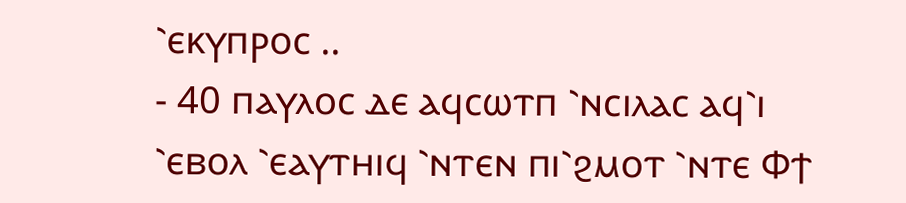⳿ⲉⲕⲩⲡⲣⲟⲥ ..
- 40 ⲡⲁⲩⲗⲟⲥ ⲇⲉ ⲁϥⲥⲱⲧⲡ ⳿ⲛⲥⲓⲗⲁⲥ ⲁϥ⳿ⲓ ⳿ⲉⲃⲟⲗ ⳿ⲉⲁⲩⲧⲏⲓϥ ⳿ⲛⲧⲉⲛ ⲡⲓ⳿ϩⲙⲟⲧ ⳿ⲛⲧⲉ Ⲫϯ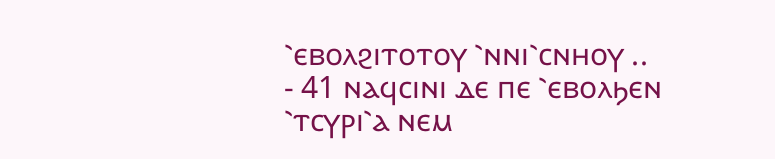⳿ⲉⲃⲟⲗϩⲓⲧⲟⲧⲟⲩ ⳿ⲛⲛⲓ⳿ⲥⲛⲏⲟⲩ ..
- 41 ⲛⲁϥⲥⲓⲛⲓ ⲇⲉ ⲡⲉ ⳿ⲉⲃⲟⲗϧⲉⲛ ⳿ⲧⲥⲩⲣⲓ⳿ⲁ ⲛⲉⲙ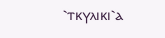⳿ⲧⲕⲩⲗⲓⲕⲓ⳿ⲁ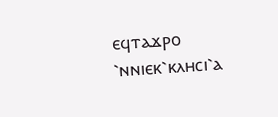ⲉϥⲧⲁϫⲣⲟ ⳿ⲛⲛⲓⲉⲕ⳿ⲕⲗⲏⲥⲓ⳿ⲁ